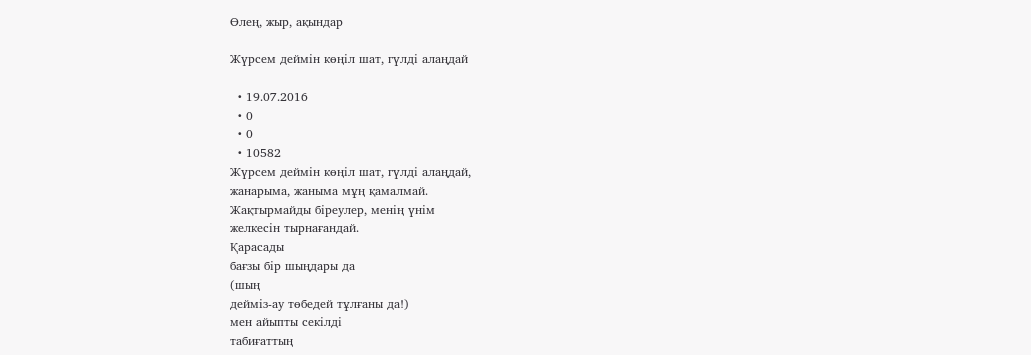Өлең, жыр, ақындар

Жүрсем деймін көңіл шат, гүлді алаңдай

  • 19.07.2016
  • 0
  • 0
  • 10582
Жүрсем деймін көңіл шат, гүлді алаңдай,
жанарыма, жаныма мұң қамалмай.
Жақтырмайды біреулер, менің үнім
желкесін тырнағандай.
Қарасады
бағзы бір шыңдары да
(шың
дейміз-ау төбедей тұлғаны да!)
мен айыпты секілді
табиғаттың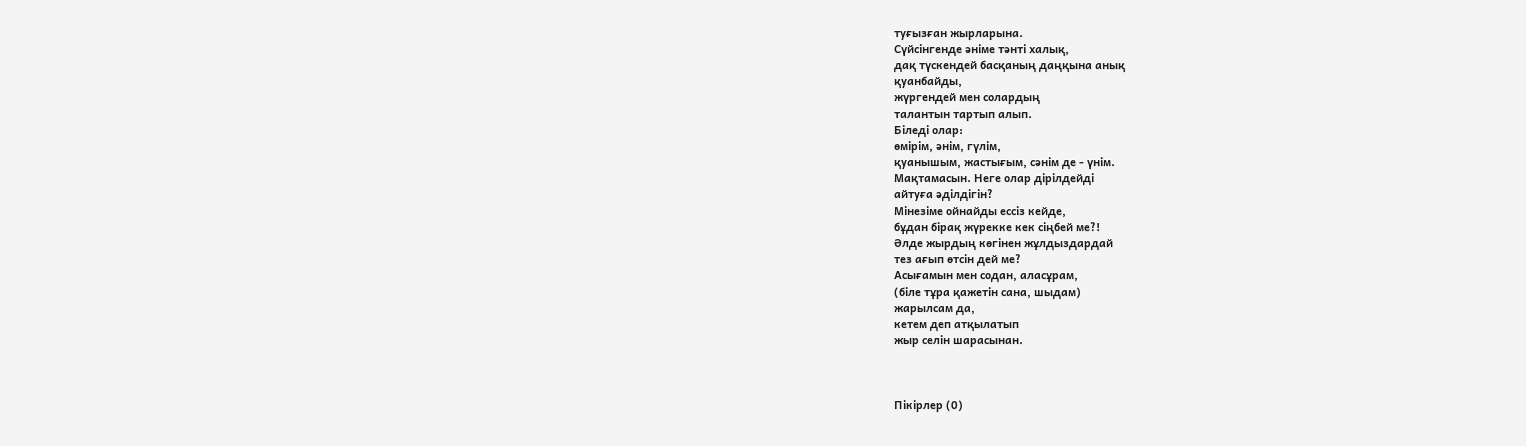туғызған жырларына.
Сүйсінгенде әніме тәнті халық,
дақ түскендей басқаның даңқына анық
қуанбайды,
жүргендей мен солардың
талантын тартып алып.
Біледі олар:
өмірім, әнім, гүлім,
қуанышым, жастығым, сәнім де - үнім.
Мақтамасын. Неге олар дірілдейді
айтуға әділдігін?
Мінезіме ойнайды ессіз кейде,
бұдан бірақ жүрекке кек сіңбей ме?!
Әлде жырдың көгінен жұлдыздардай
тез ағып өтсін дей ме?
Асығамын мен содан, аласұрам,
(біле тұра қажетін сана, шыдам)
жарылсам да,
кетем деп атқылатып
жыр селін шарасынан.



Пікірлер (0)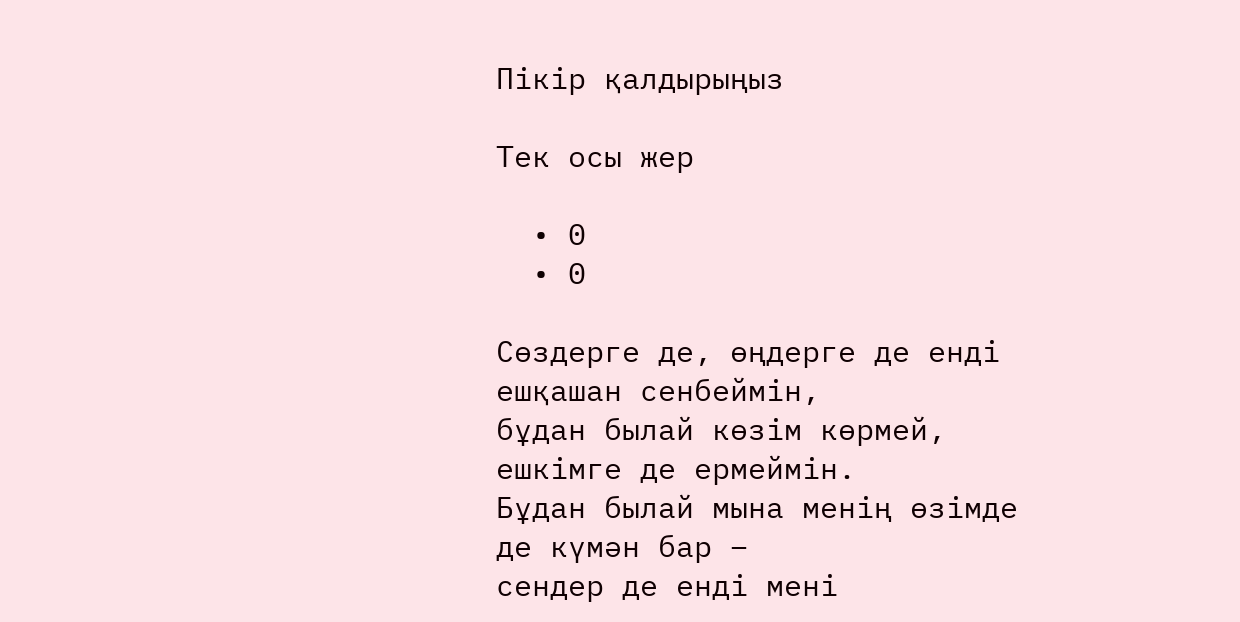Пікір қалдырыңыз

Тек осы жер

  • 0
  • 0

Сөздерге де, өңдерге де енді ешқашан сенбеймін,
бұдан былай көзім көрмей, ешкімге де ермеймін.
Бұдан былай мына менің өзімде де күмән бар –
сендер де енді мені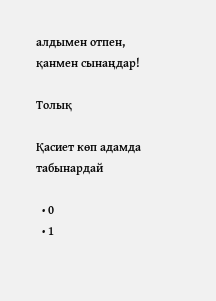алдымен отпен, қанмен сынаңдар!

Толық

Қасиет көп адамда табынардай

  • 0
  • 1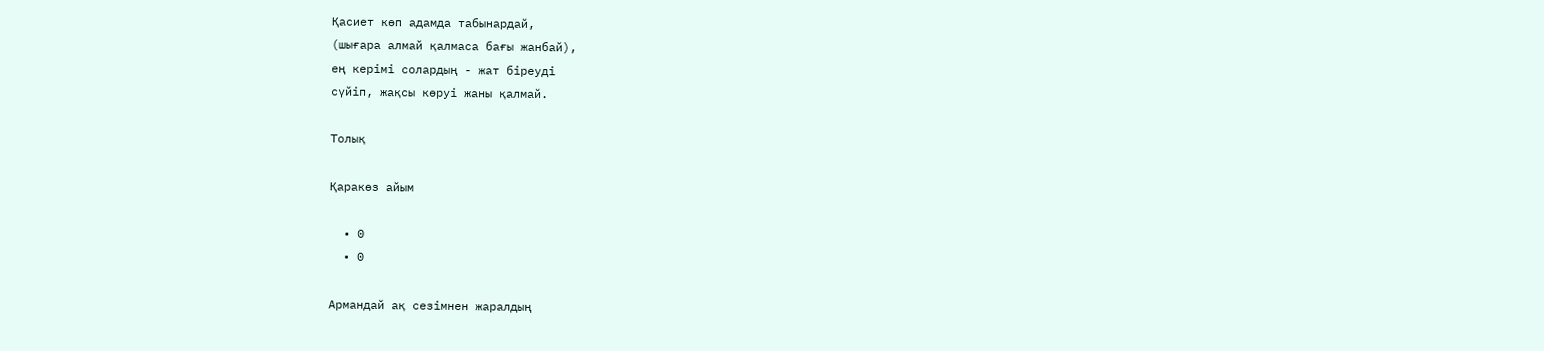Қасиет көп адамда табынардай,
(шығара алмай қалмаса бағы жанбай),
ең керімі солардың - жат біреуді
сүйіп, жақсы көруі жаны қалмай.

Толық

Қаракөз айым

  • 0
  • 0

Армандай ақ сезімнен жаралдың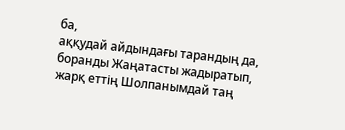ба,
аққудай айдындағы тарандың да,
боранды Жаңатасты жадыратып,
жарқ еттің Шолпанымдай таң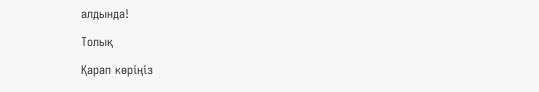алдында!

Толық

Қарап көріңіз